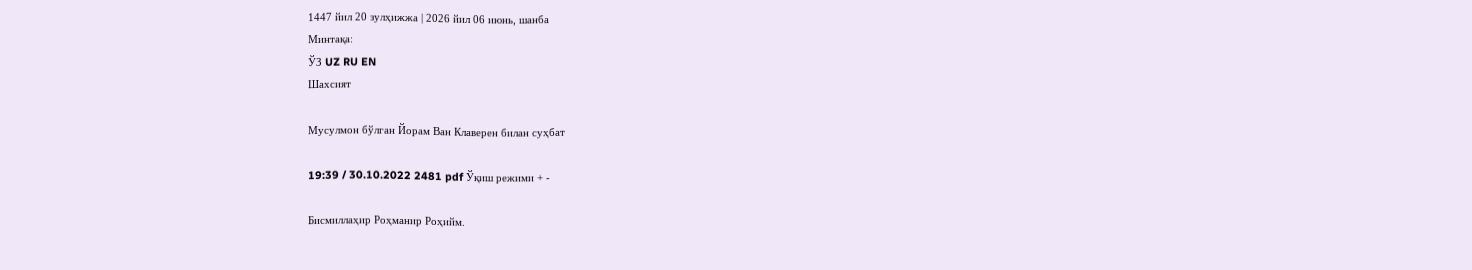1447 йил 20 зулҳижжа | 2026 йил 06 июнь, шанба
Минтақа:
ЎЗ UZ RU EN
Шахсият

Мусулмон бўлган Йорам Ван Клаверен билан суҳбат

19:39 / 30.10.2022 2481 pdf Ўқиш режими + -

Бисмиллаҳир Роҳманир Роҳийм.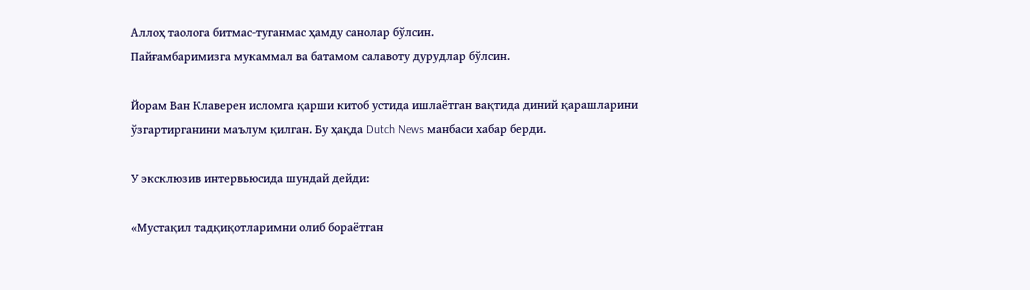Аллоҳ таолога битмас-туганмас ҳамду санолар бўлсин.
Пайғамбаримизга мукаммал ва батамом салавоту дурудлар бўлсин.

Йорам Ван Клаверен исломга қарши китоб устида ишлаётган вақтида диний қарашларини ўзгартирганини маълум қилган. Бу ҳақда Dutch News манбаси хабар берди.

У эксклюзив интервьюсида шундай дейди:

«Мустақил тадқиқотларимни олиб бораётган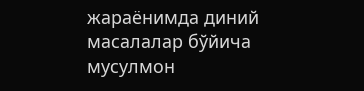жараёнимда диний масалалар бўйича мусулмон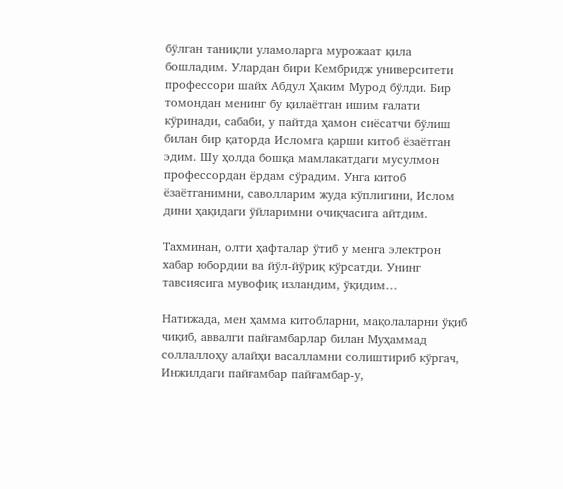бўлган таниқли уламоларга мурожаат қила бошладим. Улардан бири Кембридж университети профессори шайх Абдул Ҳаким Мурод бўлди. Бир томондан менинг бу қилаётган ишим ғалати кўринади, сабаби, у пайтда ҳамон сиёсатчи бўлиш билан бир қаторда Исломга қарши китоб ёзаётган эдим. Шу ҳолда бошқа мамлакатдаги мусулмон профессордан ёрдам сўрадим. Унга китоб ёзаётганимни, саволларим жуда кўплигини, Ислом дини ҳақидаги ўйларимни очиқчасига айтдим.

Тахминан, олти ҳафталар ўтиб у менга электрон хабар юбордии ва йўл-йўриқ кўрсатди. Унинг тавсиясига мувофиқ изландим, ўқидим…

Натижада, мен ҳамма китобларни, мақолаларни ўқиб чиқиб, аввалги пайғамбарлар билан Муҳаммад соллаллоҳу алайҳи васалламни солиштириб кўргач, Инжилдаги пайғамбар пайғамбар-у,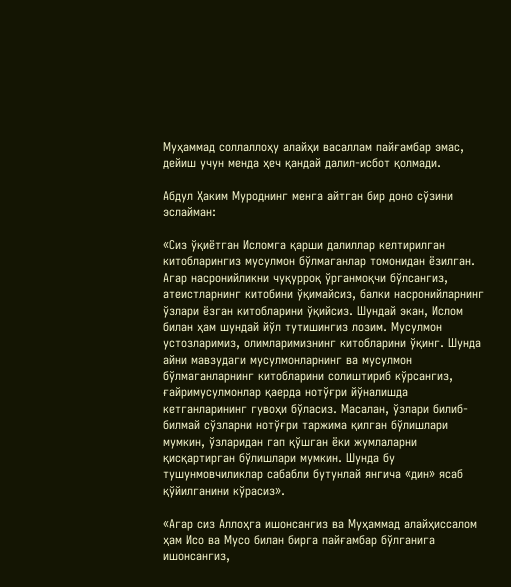Муҳаммад соллаллоҳу алайҳи васаллам пайғамбар эмас, дейиш учун менда ҳеч қандай далил-исбот қолмади.

Абдул Ҳаким Муроднинг менга айтган бир доно сўзини эслайман:

«Сиз ўқиётган Исломга қарши далиллар келтирилган китобларингиз мусулмон бўлмаганлар томонидан ёзилган. Агар насронийликни чуқурроқ ўрганмоқчи бўлсангиз, атеистларнинг китобини ўқимайсиз, балки насронийларнинг ўзлари ёзган китобларини ўқийсиз. Шундай экан, Ислом билан ҳам шундай йўл тутишингиз лозим. Мусулмон устозларимиз, олимларимизнинг китобларини ўқинг. Шунда айни мавзудаги мусулмонларнинг ва мусулмон бўлмаганларнинг китобларини солиштириб кўрсангиз, ғайримусулмонлар қаерда нотўғри йўналишда кетганларининг гувоҳи бўласиз. Масалан, ўзлари билиб-билмай сўзларни нотўғри таржима қилган бўлишлари мумкин, ўзларидан гап қўшган ёки жумлаларни қисқартирган бўлишлари мумкин. Шунда бу тушунмовчиликлар сабабли бутунлай янгича «дин» ясаб қўйилганини кўрасиз».

«Агар сиз Аллоҳга ишонсангиз ва Муҳаммад алайҳиссалом ҳам Исо ва Мусо билан бирга пайғамбар бўлганига ишонсангиз,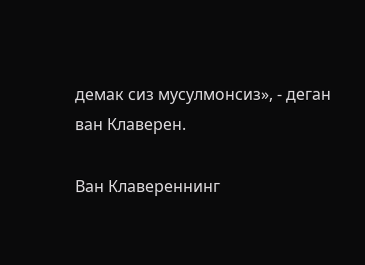демак сиз мусулмонсиз», - деган ван Клаверен.

Ван Клавереннинг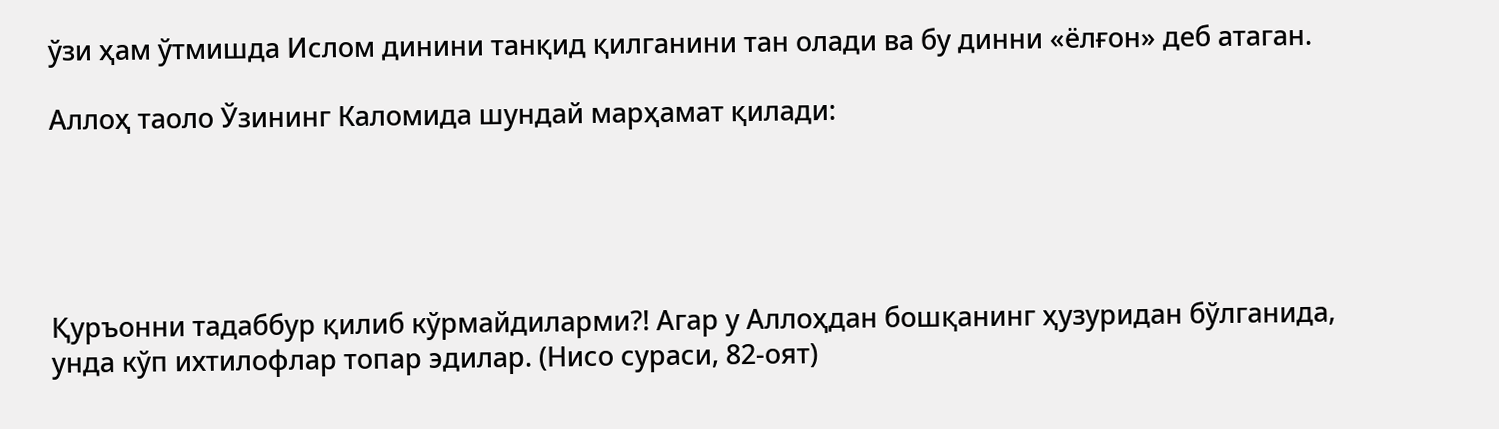ўзи ҳам ўтмишда Ислом динини танқид қилганини тан олади ва бу динни «ёлғон» деб атаган.

Аллоҳ таоло Ўзининг Каломида шундай марҳамат қилади:





Қуръонни тадаббур қилиб кўрмайдиларми?! Агар у Аллоҳдан бошқанинг ҳузуридан бўлганида, унда кўп ихтилофлар топар эдилар. (Нисо сураси, 82-оят)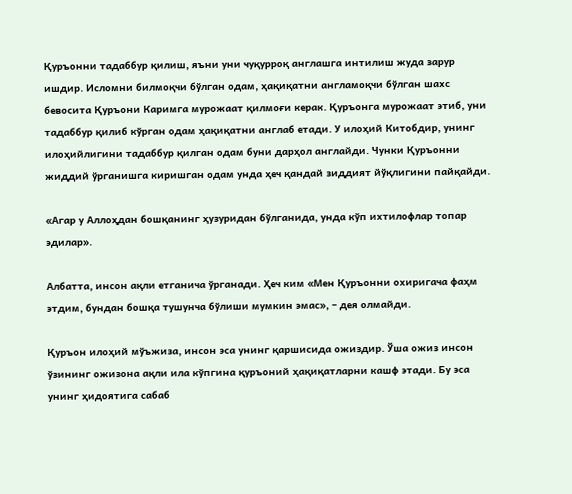Қуръонни тадаббур қилиш, яъни уни чуқурроқ англашга интилиш жуда зарур ишдир. Исломни билмоқчи бўлган одам, ҳақиқатни англамоқчи бўлган шахс бевосита Қуръони Каримга мурожаат қилмоғи керак. Қуръонга мурожаат этиб, уни тадаббур қилиб кўрган одам ҳақиқатни англаб етади. У илоҳий Китобдир, унинг илоҳийлигини тадаббур қилган одам буни дарҳол англайди. Чунки Қуръонни жиддий ўрганишга киришган одам унда ҳеч қандай зиддият йўқлигини пайқайди.

«Агар у Аллоҳдан бошқанинг ҳузуридан бўлганида, унда кўп ихтилофлар топар эдилар».

Албатта, инсон ақли етганича ўрганади. Ҳеч ким «Мен Қуръонни охиригача фаҳм этдим, бундан бошқа тушунча бўлиши мумкин эмас», – дея олмайди.

Қуръон илоҳий мўъжиза, инсон эса унинг қаршисида ожиздир. Ўша ожиз инсон ўзининг ожизона ақли ила кўпгина қуръоний ҳақиқатларни кашф этади. Бу эса унинг ҳидоятига сабаб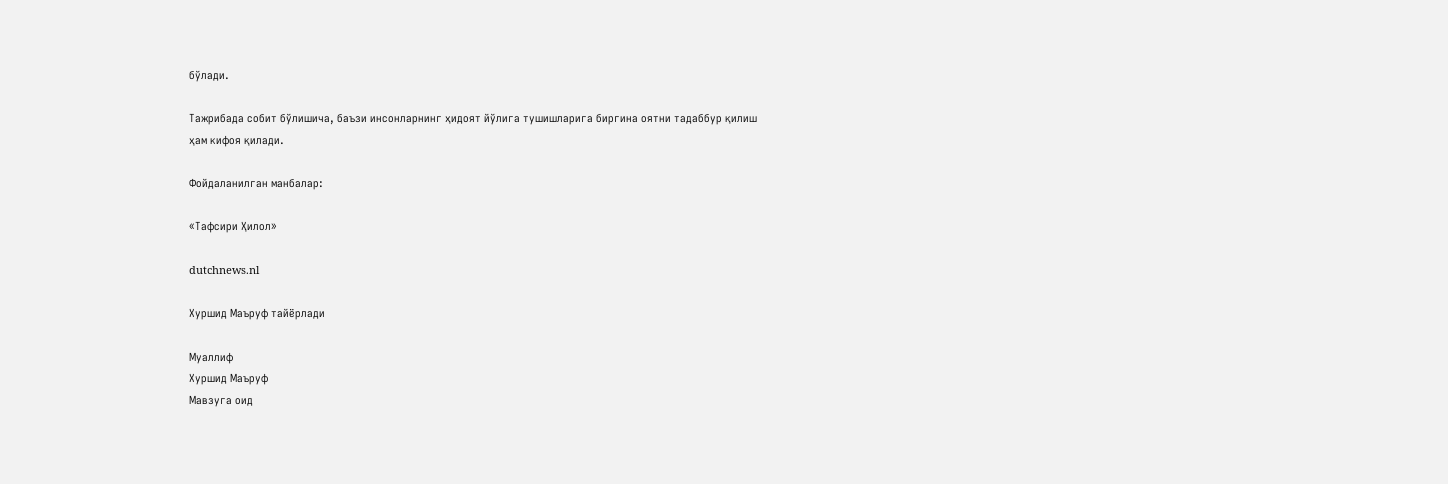бўлади.

Тажрибада собит бўлишича, баъзи инсонларнинг ҳидоят йўлига тушишларига биргина оятни тадаббур қилиш ҳам кифоя қилади.

Фойдаланилган манбалар:

«Тафсири Ҳилол»

dutchnews.nl

Хуршид Маъруф тайёрлади

Муаллиф
Хуршид Маъруф
Мавзуга оид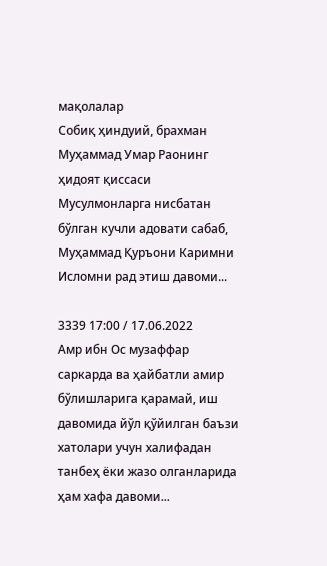мақолалар
Собиқ ҳиндуий, брахман Муҳаммад Умар Раонинг ҳидоят қиссаси Мусулмонларга нисбатан бўлган кучли адовати сабаб, Муҳаммад Қуръони Каримни Исломни рад этиш давоми...

3339 17:00 / 17.06.2022
Амр ибн Ос музаффар саркарда ва ҳайбатли амир бўлишларига қарамай, иш давомида йўл қўйилган баъзи хатолари учун халифадан танбеҳ ёки жазо олганларида ҳам хафа давоми...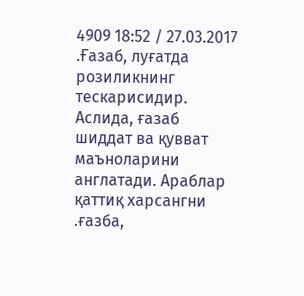4909 18:52 / 27.03.2017
.Ғазаб, луғатда розиликнинг тескарисидир. Аслида, ғазаб шиддат ва қувват маъноларини англатади. Араблар қаттиқ харсангни .ғазба,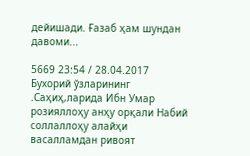дейишади. Ғазаб ҳам шундан давоми...

5669 23:54 / 28.04.2017
Бухорий ўзларининг .Саҳиҳ,ларида Ибн Умар розияллоҳу анҳу орқали Набий соллаллоҳу алайҳи васалламдан ривоят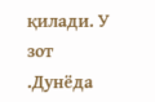қилади. У зот .Дунёда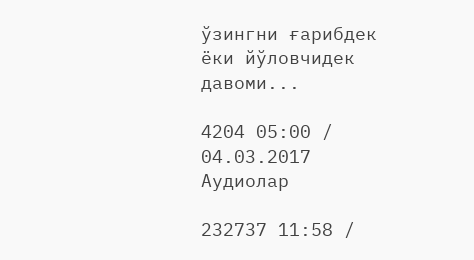ўзингни ғарибдек ёки йўловчидек давоми...

4204 05:00 / 04.03.2017
Аудиолар

232737 11:58 /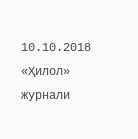10.10.2018
«Ҳилол» журнали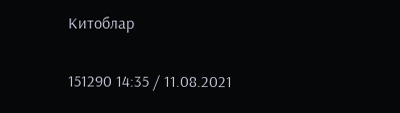Китоблар

151290 14:35 / 11.08.2021